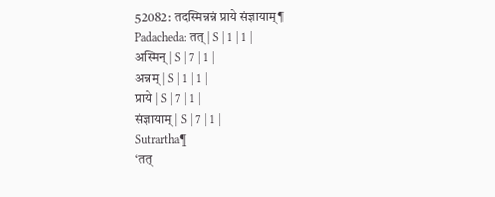52082: तदस्मिन्नन्नं प्राये संज्ञायाम्¶
Padacheda: तत् | S | 1 | 1 |
अस्मिन् | S | 7 | 1 |
अन्नम् | S | 1 | 1 |
प्राये | S | 7 | 1 |
संज्ञायाम् | S | 7 | 1 |
Sutrartha¶
‘तत्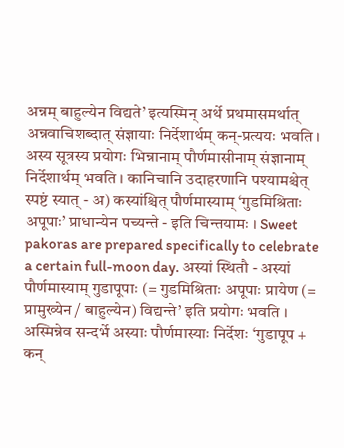अन्नम् बाहुल्येन विद्यते’ इत्यस्मिन् अर्थे प्रथमासमर्थात् अन्नवाचिशब्दात् संज्ञायाः निर्देशार्थम् कन्-प्रत्ययः भवति ।
अस्य सूत्रस्य प्रयोगः भिन्नानाम् पौर्णमासीनाम् संज्ञानाम् निर्देशार्थम् भवति । कानिचानि उदाहरणानि पश्यामश्चेत् स्पष्टं स्यात् - अ) कस्यांश्चित् पौर्णमास्याम् ‘गुडमिश्रिताः अपूपाः’ प्राधान्येन पच्यन्ते - इति चिन्तयामः । Sweet pakoras are prepared specifically to celebrate a certain full-moon day. अस्यां स्थितौ - अस्यां पौर्णमास्याम् गुडापूपाः (= गुडमिश्रिताः अपूपाः प्रायेण (= प्रामुख्येन / बाहुल्येन) विद्यन्ते’ इति प्रयोगः भवति । अस्मिन्नेव सन्दर्भे अस्याः पौर्णमास्याः निर्देशः ‘गुडापूप + कन्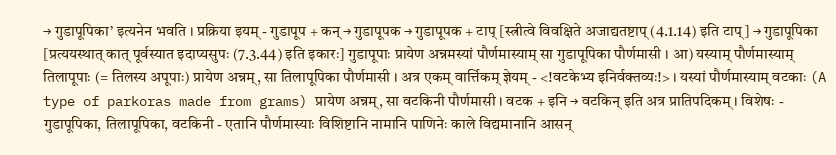→ गुडापूपिका’ इत्यनेन भवति । प्रक्रिया इयम् - गुडापूप + कन् → गुडापूपक → गुडापूपक + टाप् [स्त्रीत्वे विवक्षिते अजाद्यतष्टाप् (4.1.14) इति टाप्] → गुडापूपिका [प्रत्ययस्थात् कात् पूर्वस्यात इदाप्यसुपः (7.3.44) इति इकारः] गुडापूपाः प्रायेण अन्नमस्यां पौर्णमास्याम् सा गुडापूपिका पौर्णमासी । आ) यस्याम् पौर्णमास्याम् तिलापूपाः (= तिलस्य अपूपाः) प्रायेण अन्नम्, सा तिलापूपिका पौर्णमासी । अत्र एकम् वार्त्तिकम् ज्ञेयम् - <!वटकेभ्य इनिर्वक्तव्यः!> । यस्यां पौर्णमास्याम् वटकाः (A type of parkoras made from grams) प्रायेण अन्नम्, सा वटकिनी पौर्णमासी । वटक + इनि → वटकिन् इति अत्र प्रातिपदिकम् । विशेषः - गुडापूपिका, तिलापूपिका, वटकिनी - एतानि पौर्णमास्याः विशिष्टानि नामानि पाणिनेः काले विद्यमानानि आसन्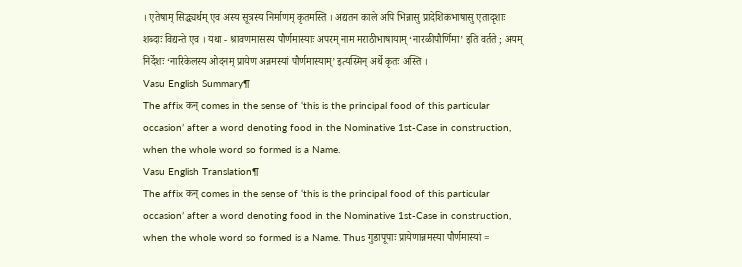। एतेषाम् सिद्ध्यर्थम् एव अस्य सूत्रस्य निर्माणम् कृतमस्ति । अद्यतन काले अपि भिन्नासु प्रादेशिकभाषासु एतादृशाः शब्दाः विद्यन्ते एव । यथा - श्रावणमासस्य पौर्णमास्याः अपरम् नाम मराठीभाषायाम् ‘नारळीपौर्णिमा’ इति वर्तते ; अयम् निर्देशः ‘नारिकेलस्य ओदनम् प्रायेण अन्नमस्यां पौर्णमास्याम्’ इत्यस्मिन् अर्थे कृतः अस्ति ।
Vasu English Summary¶
The affix कन् comes in the sense of ‘this is the principal food of this particular occasion’ after a word denoting food in the Nominative 1st-Case in construction, when the whole word so formed is a Name.
Vasu English Translation¶
The affix कन् comes in the sense of ‘this is the principal food of this particular occasion’ after a word denoting food in the Nominative 1st-Case in construction, when the whole word so formed is a Name. Thus गुडापूपाः प्रायेणान्नमस्या पौर्णमास्यां =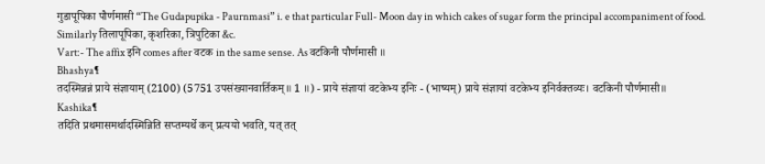गुडापूपिका पौर्णमासी “The Gudapupika - Paurnmasi” i. e that particular Full- Moon day in which cakes of sugar form the principal accompaniment of food. Similarly तिलापूपिका, कृशरिका, त्रिपुटिका &c.
Vart:- The affix इनि comes after वटक in the same sense. As वटकिनी पौर्णमासी ॥
Bhashya¶
तदस्मिन्नन्नं प्राये संज्ञायाम् (2100) (5751 उपसंख्यानवार्तिकम्॥ 1 ॥) - प्राये संज्ञायां वटकेभ्य इनिः - (भाष्यम्) प्राये संज्ञायां वटकेभ्य इनिर्वक्तव्यः। वटकिनी पौर्णमासी॥
Kashika¶
तदिति प्रथमासमर्थादस्मिन्निति सप्तम्यर्थे कन् प्रत्ययो भवति, यत् तत्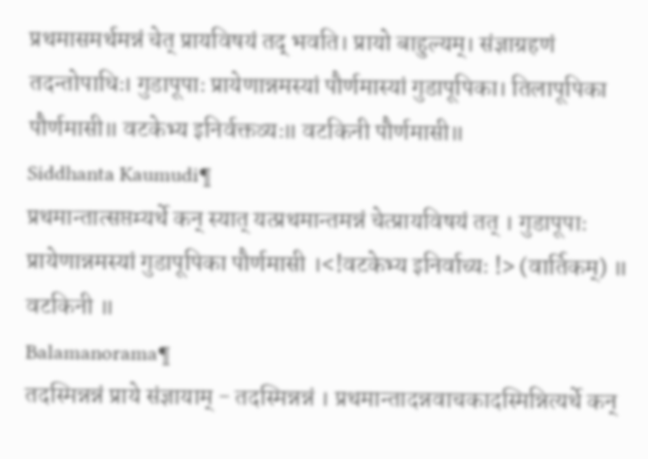प्रथमासमर्थमन्नं चेत् प्रायविषयं तद् भवति। प्रायो बाहुल्यम्। संज्ञाग्रहणं तदन्तोपाधिः। गुडापूपाः प्रायेणान्नमस्यां पौर्णमास्यां गुडापूपिका। तिलापूपिका पौर्णमासी॥ वटकेभ्य इनिर्वक्तव्यः॥ वटकिनी पौर्णमासी॥
Siddhanta Kaumudi¶
प्रथमान्तात्सप्तम्यर्थे कन् स्यात् यत्प्रथमान्तमन्नं चेत्प्रायविषयं तत् । गुडापूपाः प्रायेणान्नमस्यां गुडापूपिका पौर्णमासी ।<!वटकेभ्य इनिर्वाच्यः !> (वार्तिकम्) ॥ वटकिनी ॥
Balamanorama¶
तदस्मिन्नन्नं प्राये संज्ञायाम् - तदस्मिन्नन्नं । प्रथमान्तादन्नवाचकादस्मिन्नित्यर्थे कन्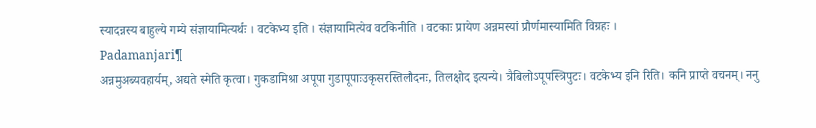स्यादन्नस्य बाहुल्ये गम्ये संज्ञायामित्यर्थः । वटकेभ्य इति । संज्ञायामित्येव वटकिनीति । वटकाः प्रायेण अन्नमस्यां प्रौर्णमास्यामिति विग्रहः ।
Padamanjari¶
अन्नमुअब्यवहार्यम्, अद्यते स्मेति कृत्वा। गुकडामिश्रा अपूपा गुडापूपाःउकृसरस्तिलौदनः, तिलक्षोद इत्यन्ये। त्रैबिलोऽपूपस्त्रिपुटः। वटकेभ्य इनि रिति। कनि प्राप्ते वचनम्। ननु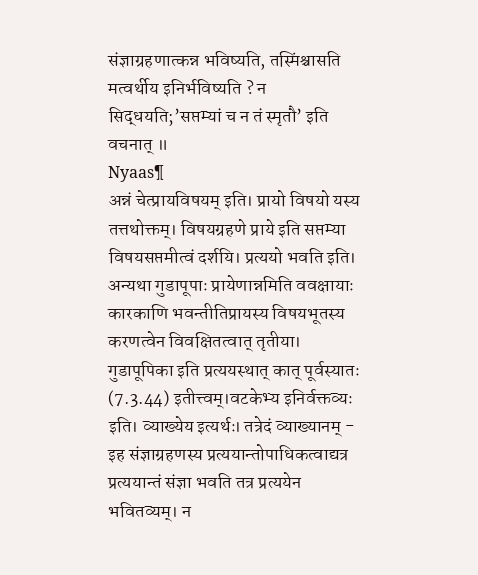संज्ञाग्रहणात्कन्न भविष्यति, तस्मिंश्चासति मत्वर्थीय इनिर्भविष्यति ? न सिद्धयति;’सप्तम्यां च न तं स्मृतौ’ इति वचनात् ॥
Nyaas¶
अन्नं चेत्प्रायविषयम् इति। प्रायो विषयो यस्य तत्तथोक्तम्। विषयग्रहणे प्राये इति सप्तम्या विषयसप्तमीत्वं दर्शयि। प्रत्ययो भवति इति। अन्यथा गुडापूपाः प्रायेणान्नमिति ववक्षायाः कारकाणि भवन्तीतिप्रायस्य विषयभूतस्य करणत्वेन विवक्षितत्वात् तृतीया। गुडापूपिका इति प्रत्ययस्थात् कात् पूर्वस्यातः (7.3.44) इतीत्त्वम्।वटकेभ्य इनिर्वक्तव्यः इति। व्याख्येय इत्यर्थः। तत्रेदं व्याख्यानम् - इह संज्ञाग्रहणस्य प्रत्ययान्तोपाधिकत्वाद्यत्र प्रत्ययान्तं संज्ञा भवति तत्र प्रत्ययेन भवितव्यम्। न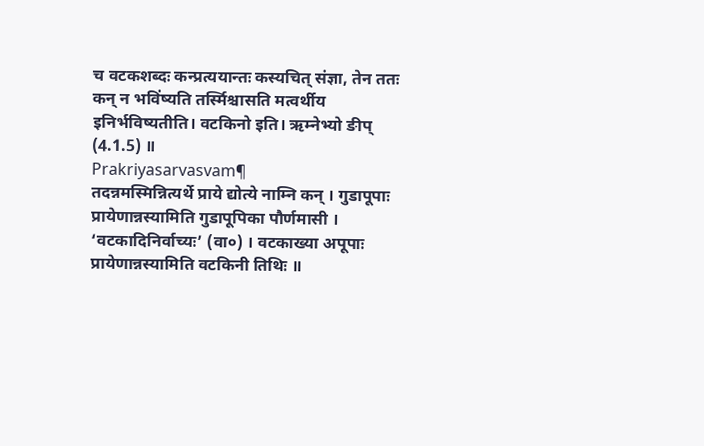च वटकशब्दः कन्प्रत्ययान्तः कस्यचित् संज्ञा, तेन ततः कन् न भविंष्यति तर्स्मिश्चासति मत्वर्थीय इनिर्भविष्यतीति। वटकिनो इति। ऋम्नेभ्यो ङीप् (4.1.5) ॥
Prakriyasarvasvam¶
तदन्नमस्मिन्नित्यर्थे प्राये द्योत्ये नाम्नि कन् । गुडापूपाः प्रायेणान्नस्यामिति गुडापूपिका पौर्णमासी । ‘वटकादिनिर्वाच्यः’ (वा०) । वटकाख्या अपूपाः प्रायेणान्नस्यामिति वटकिनी तिथिः ॥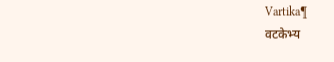Vartika¶
वटकेभ्य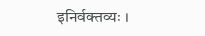इनिर्वक्तव्यः ।